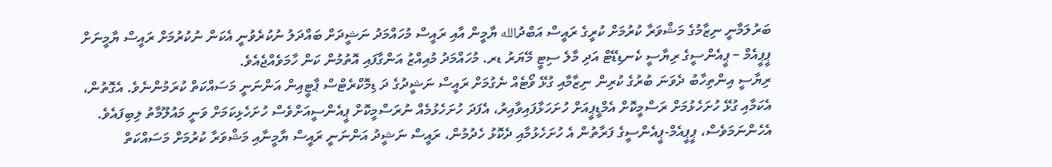ބަރުލަމާނީ ނިޒާމުގެ މަޝްވަރާ ކުރުމަށް ކުރީގެ ރައީސް އަބްދުالله ޔާމީން އާއި ރައީސް މުހައްމަދު ނަޝީދަށް ބައްދަލު ނުކުރެވުނީ އެކަން ނުކުރުމަށް ރައީސް ޔާމީނަށް ޕީޕީއެމް – ޕީއެންސީގެ ރިޔާސީ ކެނޑިޑޭޓް އަދި މާލެ ސިޓީ މޭޔަރު ޑރ. މުހައްމަދު މުއިއްޒު އަންގާފައި އޮތުމުން ކަން ހާމަވެއްޖެއެވެ.
ރިޔާސީ އިންތިހާބު ދެވަނަ ބުރުގެ ކުރިން ނިޒާމާއި ގުޅޭ ވޯޓެއް ނެގުމަށް ރައީސް ނަޝީދުގެ ދަ ޑިމޮކްރެޓްސް ޕާޓީއިން އަންނަނީ މަސައްކަތް ކުރަމުންނެވެ. އެގޮތުން، އެކަމާއި ގުޅޭ ހުށަހެޅުމަށް ރަސްމީކޮށް އެމްޑީޕީއަށް ހުށަހަޅާފައިވާއިރު، އެފަދަ ހުށަހެޅުމެއް ނުރަސްމީކޮށް ޕީއެންސީއަށްވެސް ހުށަހެޅިކަމަށް ވަނީ މައުލޫމާތު ލިބިފައެވެ. އެހެންނަމަވެސް، ޕީޕީއެމް-ޕީއެންސީގެ ފަރާތުން އެ ހުށަހެޅުމާއި ދެކޮޅު ހެދުމުން، ރައީސް ނަޝީދު އަންނަނީ ރައީސް ޔާމީނާއި މަޝްވަރާ ކުރުމަށް މަސައްކަތް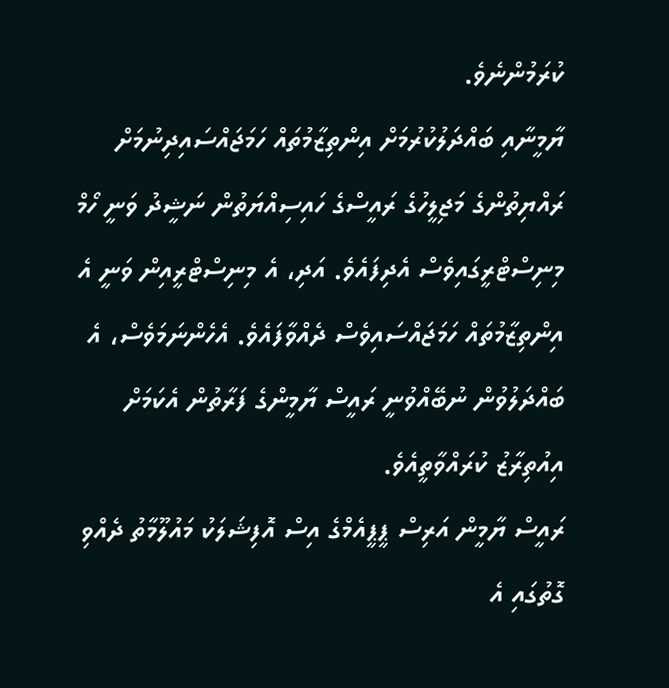ކުރަމުންނެވެ.
ޔާމީނާއި ބައްދަލުކުރުމަށް އިންތިޒާމުތައް ހަމަޖައްސައިދިނުމަށް ރައްޔިތުންގެ މަޖިލީހުގެ ރައީސްގެ ހައިސިއްޔަތުން ނަޝީދު ވަނީ ހޯމް މިނިސްޓްރީގައިވެސް އެދިފައެވެ. އަދި، އެ މިނިސްޓްރީއިން ވަނީ އެ އިންތިޒާމުތައް ހަމަޖައްސައިވެސް ދެއްވާފައެވެ. އެހެންނަމަވެސް، އެ ބައްދަލުވުން ނުބޭއްވުނީ ރައީސް ޔާމީންގެ ފަރާތުން އެކަމަށް އިއުތިރާޒު ކުރައްވާތީއެވެ.
ރައީސް ޔާމީން އަރިސް ޕީޕީއެމްގެ އިސް އޮފިޝަލަކު މައުލޫމާތު ދެއްވި ގޮތުގައި އެ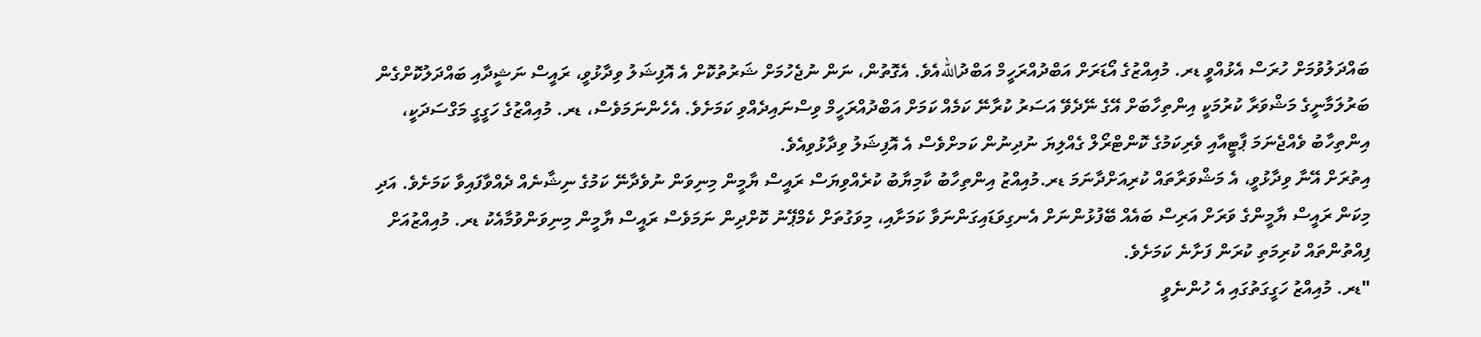ބައްދަލުވުމަށް ހުރަސް އެޅުއްވީ ޑރ. މުއިއްޒުގެ އޯޑަރަށް އަބްދުއްރަހީމް އަބްދުاللهއެވެ. އެގޮތުން، ނަން ނުޖެހުމަށް ޝަރުތުކޮށް އެ އޮފިޝަލު ވިދާޅުވީ، ރައީސް ނަޝީދާއި ބައްދަލުކޮށްގެން ބަރުލަމާނީގެ މަޝްވަރާ ކުރުމަކީ އިންތިހާބަށް އޭގެ ނޭދެވޭ އަސަރު ކުރާނޭ ކަމެއް ކަމަށް އަބްދުއްރަހީމް ވިސްނައިދެއްވި ކަމަށެވެ. އެހެންނަމަވެސް، ޑރ. މުއިއްޒުގެ ހަގީގީ މަގްސަދަކީ، އިންތިހާބު ވެއްޖެނަމަ ޕާޓީއާއި ވެރިކަމުގެ ކޮންޓްރޯލް ގެއްލިޔަ ނުދިނުން ކަމށްވެސް އެ އޮފިޝަލު ވިދާޅުވިއެވެ.
އިތުރަށް އޭނާ ވިދާޅުވީ، އެ މަޝްވަރާތައް ކުރިއަށްދާނަމަ ޑރ.މުއިއްޒު އިންތިހާބު ކާމިޔާބު ކުރެއްވިޔަސް ރައީސް ޔާމީން މިނިވަން ނުވެދާނޭ ކަމުގެ ނިޝާނެއް ދެއްވާފައިވާ ކަމަށެވެ. އަދި މިކަން ރައީސް ޔާމީންގެ ވަރަށް އަރިސް ބައެއް ބޭފުޅުންނަށް އެނގިވަޑައިގަންނަވާ ކަމަށާއި، މިވަގުތަށް ކެމްޕޭނު ކޮށްދިން ނަމަވެސް ރައީސް ޔާމީން މިނިވަންވުމާއެކު ޑރ. މުއިއްޒުއަށް ފިއްތުންތައް ކުރިމަތި ކުރަން ފަށާނެ ކަމަށެވެ.
"ޑރ. މުއިއްޒު ހަގީގަތުގައި އެ ހުންނެވީ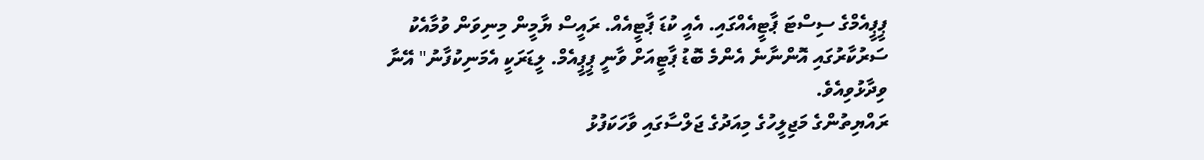ޕީޕީއެމްގެ ސިސްޓަ ޕާޓީއެއްގައި. އެއީ ކުޑަ ޕާޓީއެއް. ރައީސް ޔާމީން މިނިވަން ވުމާއެކު ސަރުކާރުގައި އޮންނާނެ އެންމެ ބޮޑު ޕާޓީއަށް ވާނީ ޕީޕީއެމް. ލީޑަރަކީ އެމަނިކުފާނު" އޭނާ ވިދާޅުވިއެވެ.
ރައްޔިތުންގެ މަޖިލީހުގެ މިއަދުގެ ޖަލްސާގައި ވާހަކަފުޅު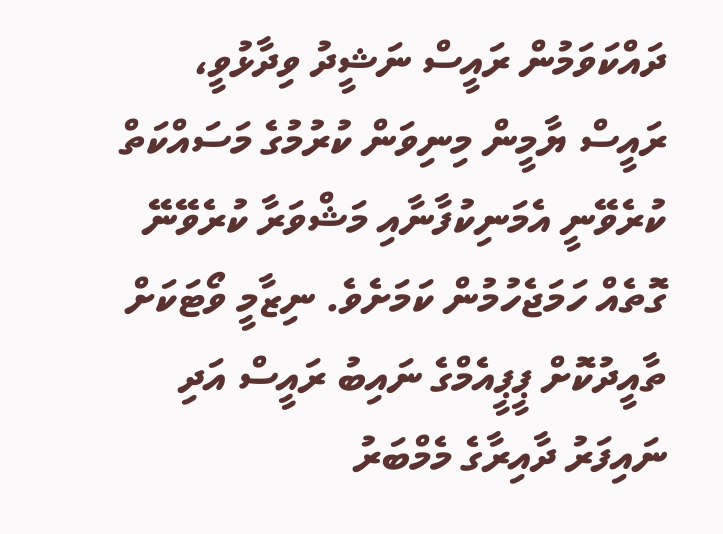ދައްކަވަމުން ރައީސް ނަޝީދު ވިދާޅުވީ، ރައީސް ޔާމީން މިނިވަން ކުރުމުގެ މަސައްކަތް ކުރެވޭނީ އެމަނިކުފާނާއި މަޝްވަރާ ކުރެވޭނޭ ގޮތެއް ހަމަޖެހުމުން ކަމަށެވެ. ނިޒާމީ ވޯޓަކަށް ތާއީދުކޮށް ޕީޕީއެމްގެ ނައިބު ރައީސް އަދި ނައިފަރު ދާއިރާގެ މެމްބަރު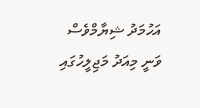އަހުމަދު ޝިޔާމްވެސް ވަނީ މިއަދު މަޖިލީހުގައި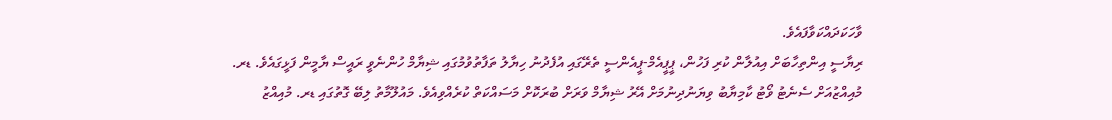ވާހަކަދައްކަވާފައެވެ.
ރިޔާސީ އިންތިހާބަށް އިއުލާން ކުރި ފަހުން، ޕީޕީއެމް-ޕީއެންސީ ތެރޭގައި އުފެދުނު ހިޔާލު ތަފާތުވުމުގައި ޝިޔާމް ހުންނެވީ ރައީސް ޔާމީން ފަޅީގައެވެ. ޑރ. މުއިއްޒުއަށް ސެނެޓު ވޯޓު ކާމިޔާބު ވިޔަނުދިނުމަށް އޭރު ޝިޔާމް ވަރަށް ބުރަކޮށް މަސައްކަތް ކުރެއްވިއެވެ. މައުލޫމާތު ލިބޭ ގޮތުގައި ޑރ. މުއިއްޒު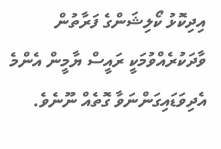އިދިކޮޅު ކޯލިޝަންގެ ފަރާތުން ވާދަކުރެއްވުމަކީ ރައީސް ޔާމީން އެންމެ އެދިވަޑައިގަންނަވާ ގޮތެއް ނޫނެވެ.